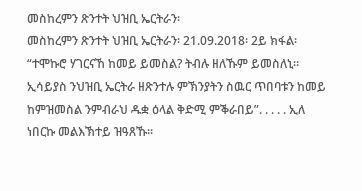መስከረምን ጽንተት ህዝቢ ኤርትራን፡
መስከረምን ጽንተት ህዝቢ ኤርትራን፡ 21.09.2018፡ 2ይ ክፋል፡ “ተሞኩሮ ሃገርናኸ ከመይ ይመስል? ትብሉ ዘለኹም ይመስለኒ። ኢሳይያስ ንህዝቢ ኤርትራ ዘጽንተሉ ምኽንያትን ስዉር ጥበባቱን ከመይ ከምዝመስል ንምብራህ ዱቋ ዕላል ቅድሚ ምቕራበይ”. . . . . ኢለ ነበርኩ መልእኽተይ ዝዓጸኹ።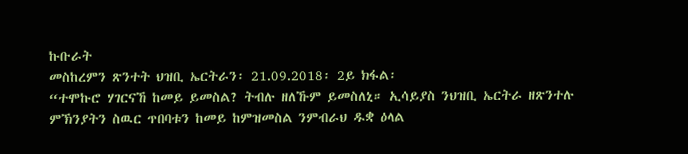ኩቡራት
መስከረምን ጽንተት ህዝቢ ኤርትራን፡ 21.09.2018፡ 2ይ ክፋል፡
“ተሞኩሮ ሃገርናኸ ከመይ ይመስል? ትብሉ ዘለኹም ይመስለኒ። ኢሳይያስ ንህዝቢ ኤርትራ ዘጽንተሉ ምኽንያትን ስዉር ጥበባቱን ከመይ ከምዝመስል ንምብራህ ዱቋ ዕላል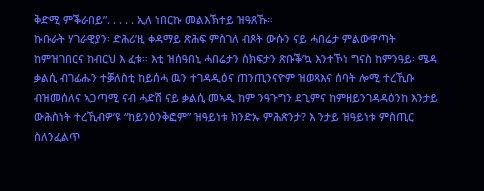ቅድሚ ምቕራበይ”. . . . . ኢለ ነበርኩ መልእኽተይ ዝዓጸኹ።
ኩቡራት ሃገራዊያን፡ ድሕሪ’ዚ ቀዳማይ ጽሕፍ ምስገለ ብጾት ውሱን ናይ ሓበሬታ ምልውዋጣት ከምዝገበርና ከብርህ እ ፈቱ። እቲ ዝሰዓበኒ ሓበሬታን ስክፍታን ጽቡቕ’ኳ እንተኾነ ግናስ ከምንዓይ፡ ሜዳ ቃልሲ ብገፊሑን ተቓለስቲ ከይሰሓ ዉን ተገዳዲዕና ጠንጢንናዮም ዝወጻእና ሰባት ሎሚ ተረኺቡ ብዝመሰለና ኣጋጣሚ ናብ ሓድሽ ናይ ቃልሲ መኣዲ ከም ንዓጉግን ደጊምና ከምዘይንገዳዳዕንከ እንታይ ውሕስነት ተረኺብዎ’ዩ “ከይንዕንቅፎም” ዝዓይነቱ ክንድኡ ምሕጽንታ? እ ንታይ ዝዓይነቱ ምስጢር ስለንፈልጥ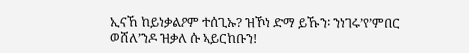ኢናኸ ከይነቃልዖም ተሰጊኡ? ዝኾነ ድማ ይኹን፡ ንነገሩ’የ’ምበር ወሸለ’ንዶ ዝቃለ ሱ ኣይርከቡን!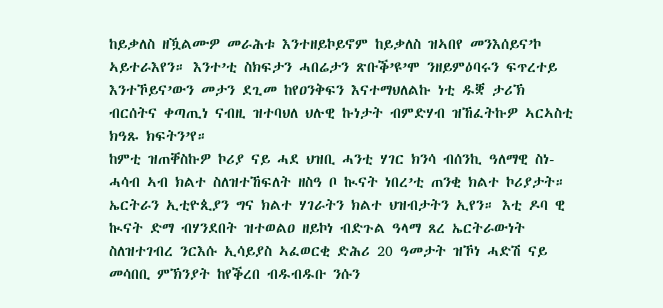ከይቃለስ ዘዃልሙዎ መራሕቱ እንተዘይኮይኖም ከይቃለስ ዝኣበየ መንእሰይና’ኮ ኣይተራእየን። እንተ’ቲ ስክፍታን ሓበሬታን ጽቡቕ’ዩ’ሞ ንዘይምዕባሩን ፍጥረተይ እንተኾይና’ውን መታን ደጊመ ከየዐንቅፍን እናተማህለልኩ ነቲ ዱቛ ታሪኽ ብርሰትና ቀጣጢነ ናብዚ ዝተባህለ ህሉዊ ኩነታት ብምድሃብ ዝኸፈትኩዎ ኣርኣስቲ ክዓጹ ክፍትን’የ።
ከምቲ ዝጠቐስኩዎ ኮሪያ ናይ ሓደ ህዝቢ ሓንቲ ሃገር ክንሳ ብሰንኪ ዓለማዊ ስነ-ሓሳብ ኣብ ክልተ ስለዝተኸፍለት ዘስዓ ቦ ኲናት ነበረ’ቲ ጠንቂ ክልተ ኮሪያታት። ኤርትራን ኢቲዮጲያን ግና ክልተ ሃገራትን ክልተ ህዝብታትን ኢየን። እቲ ዶባ ዊ ኲናት ድማ ብሃንደበት ዝተወልዐ ዘይኮነ ብድጉል ዓላማ ጸረ ኤርትራውነት ስለዝተገብረ ንርእሱ ኢሳይያስ ኣፈወርቂ ድሕሪ 20 ዓመታት ዝኾነ ሓድሽ ናይ መሳበቢ ምኽንያት ከየቕረበ ብዱብዱቡ ንሱን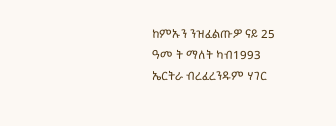ከምኡን ንዝፈልጡዎ ናይ 25 ዓመ ት ማለት ካብ1993 ኤርትራ ብረፈረንዱም ሃገር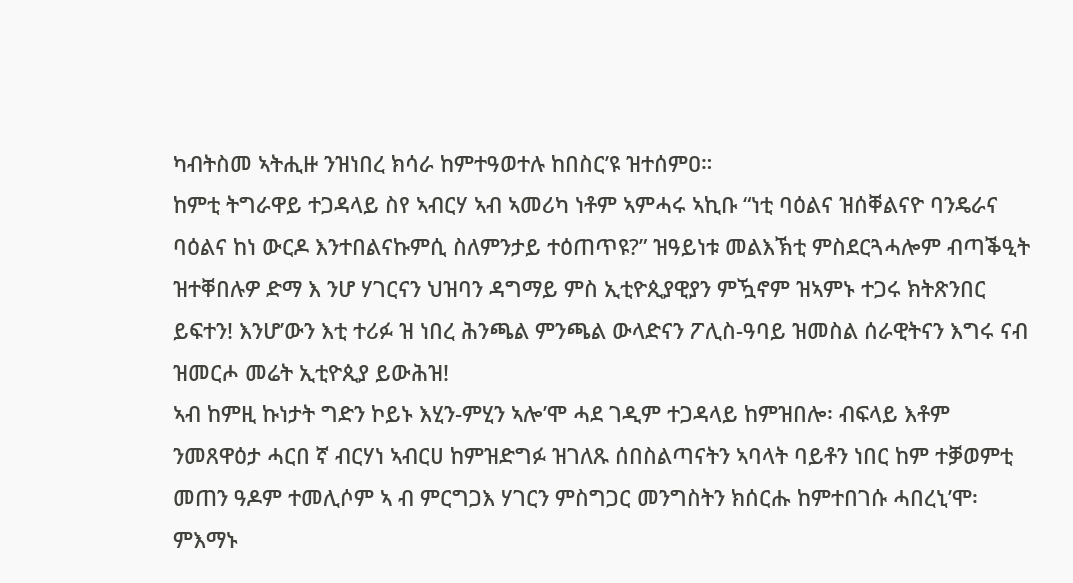ካብትስመ ኣትሒዙ ንዝነበረ ክሳራ ከምተዓወተሉ ከበስር’ዩ ዝተሰምዐ።
ከምቲ ትግራዋይ ተጋዳላይ ስየ ኣብርሃ ኣብ ኣመሪካ ነቶም ኣምሓሩ ኣኪቡ “ነቲ ባዕልና ዝሰቐልናዮ ባንዴራና ባዕልና ከነ ውርዶ እንተበልናኩምሲ ስለምንታይ ተዕጠጥዩ?” ዝዓይነቱ መልእኽቲ ምስደርጓሓሎም ብጣቕዒት ዝተቐበሉዎ ድማ እ ንሆ ሃገርናን ህዝባን ዳግማይ ምስ ኢቲዮጲያዊያን ምዃኖም ዝኣምኑ ተጋሩ ክትጽንበር ይፍተን! እንሆ’ውን እቲ ተሪፉ ዝ ነበረ ሕንጫል ምንጫል ውላድናን ፖሊስ-ዓባይ ዝመስል ሰራዊትናን እግሩ ናብ ዝመርሖ መሬት ኢቲዮጲያ ይውሕዝ!
ኣብ ከምዚ ኩነታት ግድን ኮይኑ እሂን-ምሂን ኣሎ’ሞ ሓደ ገዲም ተጋዳላይ ከምዝበሎ፡ ብፍላይ እቶም ንመጸዋዕታ ሓርበ ኛ ብርሃነ ኣብርሀ ከምዝድግፉ ዝገለጹ ሰበስልጣናትን ኣባላት ባይቶን ነበር ከም ተቓወምቲ መጠን ዓዶም ተመሊሶም ኣ ብ ምርግጋእ ሃገርን ምስግጋር መንግስትን ክሰርሑ ከምተበገሱ ሓበረኒ’ሞ፡ ምእማኑ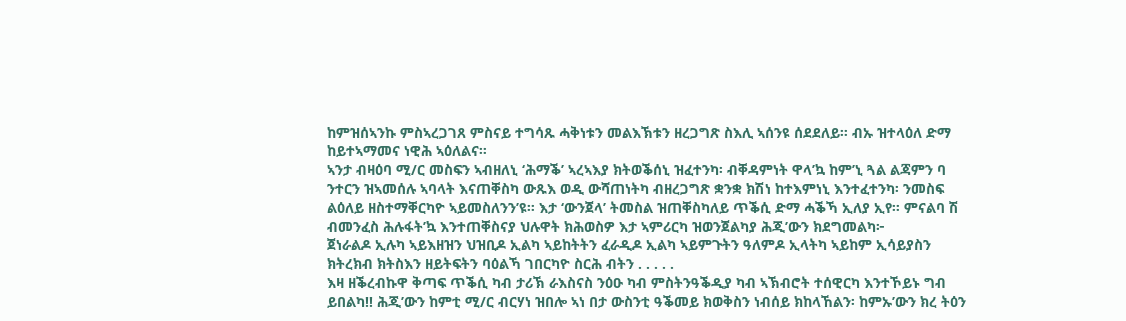ከምዝሰኣንኩ ምስኣረጋገጸ ምስናይ ተግሳጹ ሓቅነቱን መልእኽቱን ዘረጋግጽ ስእሊ ኣሰንዩ ሰደደለይ። ብኡ ዝተላዕለ ድማ ከይተኣማመና ነዊሕ ኣዕለልና።
ኣንታ ብዛዕባ ሚ/ር መስፍን ኣብዘለኒ ‘ሕማቕ’ ኣረኣእያ ክትወቕሰኒ ዝፈተንካ፡ ብቐዳምነት ዋላ’ኳ ከም’ኒ ጓል ልጃምን ባ ንተርን ዝኣመሰሉ ኣባላት እናጠቐስካ ውጹእ ወዲ ውሻጠነትካ ብዘረጋግጽ ቋንቋ ክሽነ ከተእምነኒ እንተፈተንካ፡ ንመስፍ ልዕለይ ዘስተማቐርካዮ ኣይመስለንን’ዩ። እታ ‘ውንጀላ’ ትመስል ዝጠቐስካለይ ጥቕሲ ድማ ሓቕኻ ኢለያ ኢየ። ምናልባ ሽ ብመንፈስ ሕሉፋት’ኳ እንተጠቐስናያ ህሉዋት ክሕወስዎ እታ ኣምሪርካ ዝወንጀልካያ ሕጂ’ውን ክደግመልካ፦
ጀነራልዶ ኢሉካ ኣይእዘዝን ህዝቢዶ ኢልካ ኣይከትትን ፈራዲዶ ኢልካ ኣይምጉትን ዓለምዶ ኢላትካ ኣይከም ኢሳይያስን ክትረክብ ክትስእን ዘይትፍትን ባዕልኻ ገበርካዮ ስርሕ ብትን . . . . .
እዛ ዘቕረብኩዋ ቅጣፍ ጥቕሲ ካብ ታሪኽ ራእስናስ ንዕዑ ካብ ምስትንዓቕዲያ ካብ ኣኽብሮት ተሰዊርካ እንተኾይኑ ግብ ይበልካ!! ሕጂ’ውን ከምቲ ሚ/ር ብርሃነ ዝበሎ ኣነ በታ ውስንቲ ዓቕመይ ክወቅስን ነብሰይ ክከላኸልን፡ ከምኡ’ውን ክረ ትዕን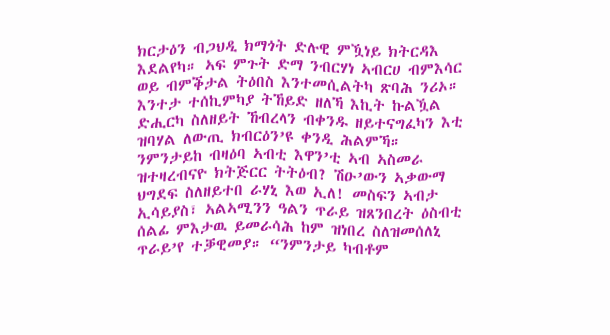ክርታዕን ብጋህዲ ክማጎት ድሉዊ ምዃነይ ክትርዳእ እደልየካ። ኣፍ ምጉት ድማ ንብርሃነ ኣብርሀ ብምእሳር ወይ ብምቕታል ትዕበስ እንተመሲልትካ ጽባሕ ንሪኦ። እንተታ ተሰኪምካያ ትኸይድ ዘለኻ እኪት ኩልዃል ድሒርካ ስለዘይት ኸብረላን ብቀንዱ ዘይተናግፈካን እቲ ዝባሃል ለውጢ ክብርዕን’ዩ ቀንዲ ሕልምኻ።
ንምንታይከ ብዛዕባ ኣብቲ እዋን’ቲ ኣብ ኣስመራ ዝተዛረብናዮ ክትጅርር ትትዕብ? ሽዑ’ውን ኣቃውማ ህግደፍ ስለዘይተበ ራሃኒ እወ ኢለ! መስፍን ኣብታ ኢሳይያስ፣ ኣልኣሚንን ዓልን ጥራይ ዝጸንበረት ዕስብቲ ሰልፊ ምእታዉ ይመራሳሕ ከም ዝነበረ ስለዝመሰለኒ ጥራይ’የ ተቓዊመያ። “ንምንታይ ካብቶም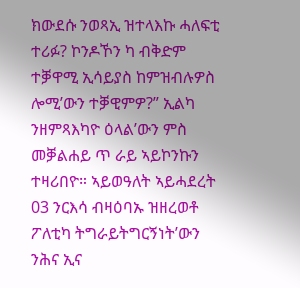ክውደሱ ንወጻኢ ዝተላእኩ ሓለፍቲ ተሪፉ? ኮንዶኾን ካ ብቅድም ተቓዋሚ ኢሳይያስ ከምዝብሉዎስ ሎሚ’ውን ተቓዊምዎ?” ኢልካ ንዘምጻእካዮ ዕላል’ውን ምስ መቓልሐይ ጥ ራይ ኣይኮንኩን ተዛሪበዮ። ኣይወዓለት ኣይሓደረት 03 ንርእሳ ብዛዕባኡ ዝዘረወቶ ፖለቲካ ትግራይትግርኝነት’ውን ንሕና ኢና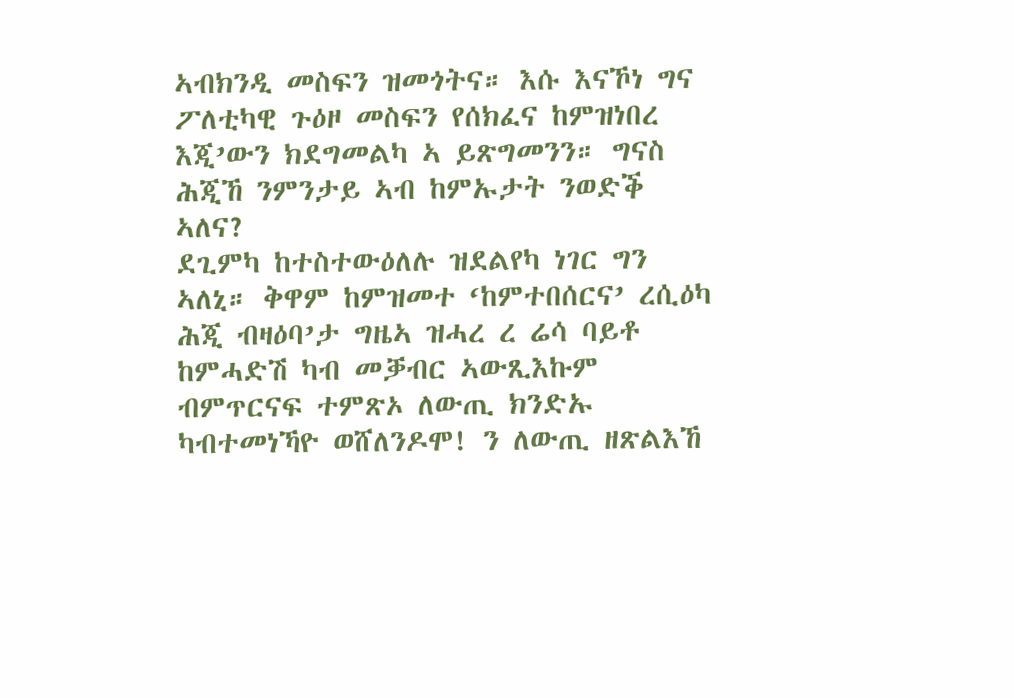ኣብክንዲ መስፍን ዝመጎትና። እሱ እናኾነ ግና ፖለቲካዊ ጉዕዞ መስፍን የሰክፈና ከምዝነበረ እጂ’ውን ክደግመልካ ኣ ይጽግመንን። ግናስ ሕጂኸ ንምንታይ ኣብ ከምኡታት ንወድቕ ኣለና?
ደጊምካ ከተስተውዕለሉ ዝደልየካ ነገር ግን ኣለኒ። ቅዋም ከምዝመተ ‘ከምተበሰርና’ ረሲዕካ ሕጂ ብዛዕባ’ታ ግዜኣ ዝሓረ ረ ሬሳ ባይቶ ከምሓድሽ ካብ መቓብር ኣውጺእኩም ብምጥርናፍ ተምጽኦ ለውጢ ክንድኡ ካብተመነኻዮ ወሸለንዶሞ! ን ለውጢ ዘጽልእኸ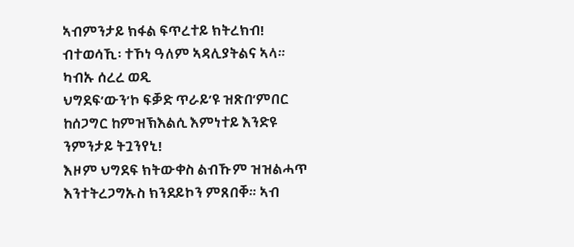ኣብምንታይ ክፋል ፍጥረተይ ክትረክብ! ብተወሳኺ፡ ተኾነ ዓለም ኣዳሊያትልና ኣላ። ካብኡ ሰረረ ወዲ
ህግደፍ’ውን’ኮ ፍቓድ ጥራይ’ዩ ዝጽበ’ምበር ከሰጋግር ከምዝኽእልሲ እምነተይ እንድዩ ንምንታይ ትጓንየኒ!
እዞም ህግደፍ ክትውቀስ ልብኹም ዝዝልሓጥ እንተትረጋግኡስ ክንደይኮን ምጸበቐ። ኣብ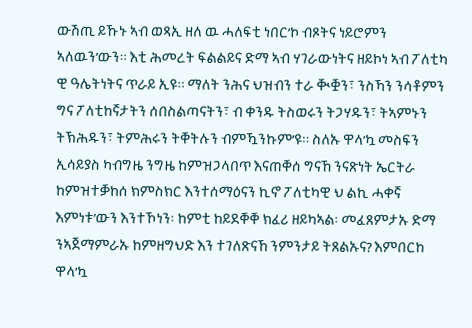ውሽጢ ይኹኑ ኣብ ወጻኢ ዘለ ዉ ሓለፍቲ ነበር’ኮ ብጾትና ነይሮምን ኣለዉን’ውን። እቲ ሕመረት ፍልልይና ድማ ኣብ ሃገራውነትና ዘይኮነ ኣብ ፖለቲካ ዊ ዓሌትነትና ጥራይ ኢዩ። ማለት ንሕና ህዝብን ተራ ቚቛን፣ ንስኻን ንሳቶምን ግና ፖለቲከኛታትን ሰበስልጣናትን፣ ብ ቀንዱ ትስወሩን ትጋሃዱን፣ ትኣምኑን ትኽሕዱን፣ ትምሕሩን ትቐትሉን ብምዃንኩም’ዩ። ስለኡ ዋላ’ኳ መስፍን ኢሳይያስ ካብግዜ ንግዜ ከምዝጋላበጥ እናጠቐሰ ግናኸ ንናጽነት ኤርትራ ከምዝተቓከሰ ክምስክር እንተሰማዕናን ኪኖ ፖለቲካዊ ህ ልኪ ሓቀኛ እምነቱ’ውን እንተኾነን፡ ከምቲ ከይደቐቐ ክፈሪ ዘይካኣል፡ መፈጸምታኡ ድማ ንኣጀማምራኡ ከምዘግህድ እን ተገለጽናኸ ንምንታይ ትጸልኡና? እምበርከ ዋላ’ኳ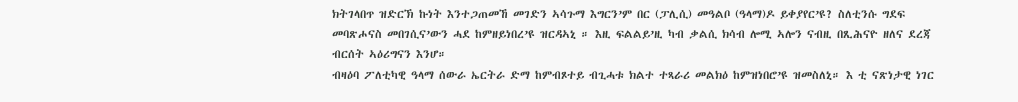ክትገላበጥ ዝድርኽ ኩነት እንተጋጠመኸ መገድን ኣሳጉማ እግርን’ም በር (ፓሊሲ) መዓልቦ (ዓላማ)ዶ ይቀያየር’ዩ? ስለቲንሱ ግደፍ መባጽሖናስ መበገሲና’ውን ሓደ ከምዘይነበረ’ዩ ዝርዳኣኒ ። እዚ ፍልልይ’ዚ ካብ ቃልሲ ክሳብ ሎሚ ኣሎን ናብዚ በጺሕናዮ ዘለና ደረጃ ብርሰት ኣዕሪግናን እንሆ።
ብዛዕባ ፖለቲካዊ ዓላማ ሰውራ ኤርትራ ድማ ከምብጾተይ ብጊሓቱ ክልተ ተጻራሪ መልክዕ ከምዝነበሮ’ዩ ዝመስለኒ። እ ቲ ናጽነታዊ ነገር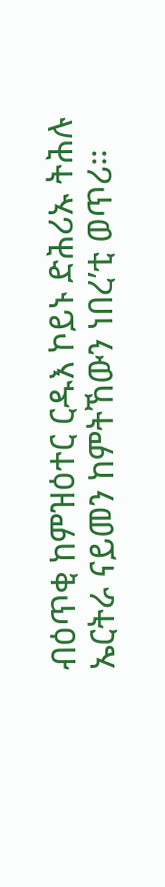ብዕጥቂ ከምዝዕተር ርዱእ ኮይኑ ድሕሪኡ ትሕሉ ኤርትራ ናይመን ከምትኸውን ነበረ’ቲ ወጥሪ።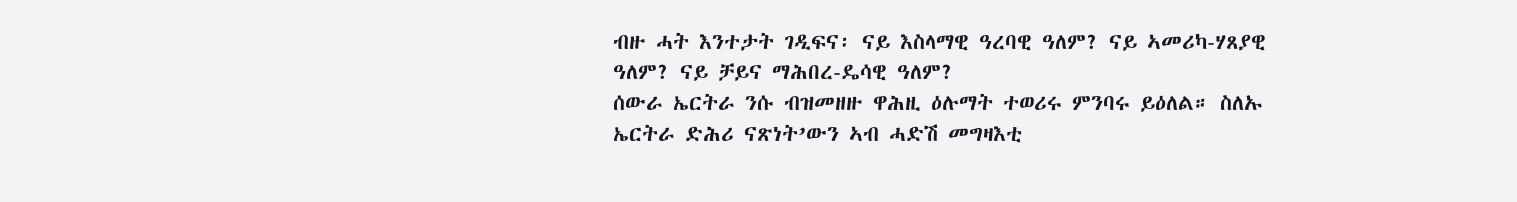ብዙ ሓት እንተታት ገዲፍና፡ ናይ እስላማዊ ዓረባዊ ዓለም? ናይ ኣመሪካ-ሃጸያዊ ዓለም? ናይ ቻይና ማሕበረ-ዴሳዊ ዓለም?
ሰውራ ኤርትራ ንሱ ብዝመዘዙ ዋሕዚ ዕሉማት ተወሪሩ ምንባሩ ይዕለል። ስለኡ ኤርትራ ድሕሪ ናጽነት’ውን ኣብ ሓድሽ መግዛእቲ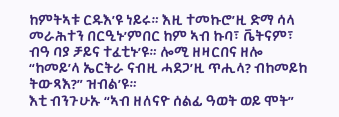ከምትኣቱ ርዱእ’ዩ ነይሩ። እዚ ተመኩሮ’ዚ ድማ ሳላ መራሕተን በርዒኑ’ምበር ከም ኣብ ኩባ፣ ቬትናም፣ ብዓ ባያ ቻይና ተፈቲኑ’ዩ። ሎሚ ዘዛርበና ዘሎ “ከመይ’ላ ኤርትራ ናብዚ ሓደጋ’ዚ ጥሒላ? ብከመይከ ትውጻእ?” ዝብል’ዩ።
እቲ ብንጉሁኡ “ኣብ ዘለናዮ ሰልፊ ዓወት ወይ ሞት”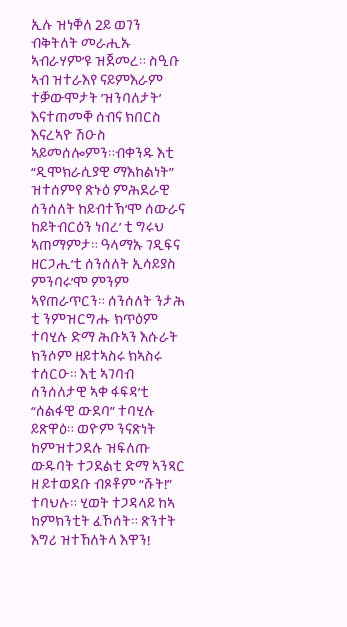ኢሉ ዝነቐለ 2ይ ወገን ብቅትለት መራሒኡ ኣብራሃም’ዩ ዝጀመረ። ስዒቡ ኣብ ዝተራእየ ናይምእራም ተቓውሞታት ’ዝንባለታት’ እናተጠመቐ ሰብና ክበርስ እናረኣዮ ሽዑስ ኣይመሰሎምን።ብቀንዱ እቲ “ዲሞክራሲያዊ ማእከልነት” ዝተሰምየ ጽኑዕ ምሕደራዊ ሰንሰለት ከይብተኽ’ሞ ሰውራና ከይትብርዕን ነበረ’ ቲ ግሩህ ኣጠማምታ። ዓላማኡ ገዲፍና ዘርጋሒ’ቲ ሰንሰለት ኢሳይያስ ምንባሩ’ሞ ምንም ኣየጠራጥርን። ሰንሰለት ንታሕ ቲ ንምዝርግሑ ክጥዕም ተባሂሉ ድማ ሕቡኣን እሱራት ክንሶም ዘይተኣስሩ ክኣስሩ ተሰርዑ። እቲ ኣገባብ ሰንሰለታዊ ኣቀ ፋፍዳ’ቲ “ሰልፋዊ ውደባ” ተባሂሉ ይጽዋዕ። ወዮም ንናጽነት ከምዝተጋደሉ ዝፍለጡ ውዱባት ተጋደልቲ ድማ ኣንጻር ዘ ይተወደቡ ብጾቶም “ሹት!” ተባህሉ። ሂወት ተጋዳላይ ከኣ ከምክንቲት ፈኾሰት። ጽንተት እግሪ ዝተኸለትላ እዋን!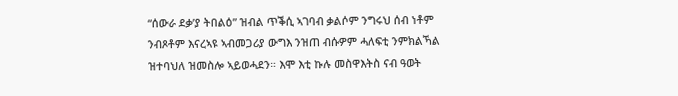“ሰውራ ደቃ’ያ ትበልዕ” ዝብል ጥቕሲ ኣገባብ ቃልሶም ንግሩህ ሰብ ነቶም ንብጾቶም እናረኣዩ ኣብመጋሪያ ውግእ ንዝጠ ብሱዎም ሓለፍቲ ንምክልኻል ዝተባህለ ዝመስሎ ኣይወሓደን። እሞ እቲ ኩሉ መስዋእትስ ናብ ዓወት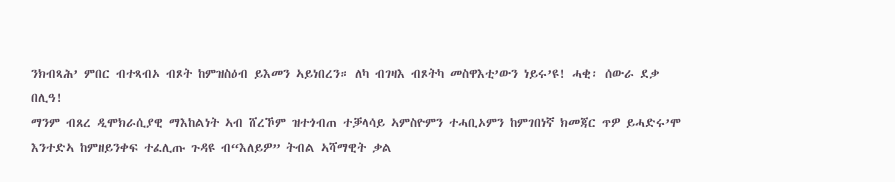ንክብጻሕ’ ምበር ብተጻብኦ ብጾት ከምዝስዕብ ይእመን ኣይነበረን። ለካ ብገዛእ ብጾትካ መስዋእቲ’ውን ነይሩ’ዩ! ሓቂ፡ ሰውራ ደቃ በሊዓ!
ማንም ብጸረ ዲሞክራሲያዊ ማእከልነት ኣብ ሸረኾም ዝተጎብጠ ተቓላሳይ ኣምስዮምን ተሓቢኦምን ከምገበነኛ ክመጃር ጥዎ ይሓድሩ’ሞ እንተድኣ ከምዘይንቀፍ ተፈሊጡ ጉዳዩ ብ“እለይዎ” ትብል ኣሻማዊት ቃል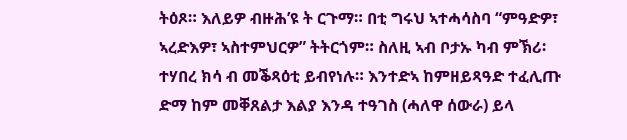ትዕጾ። እለይዎ ብዙሕ’ዩ ት ርጉማ። በቲ ግሩህ ኣተሓሳስባ “ምዓድዎ፣ ኣረድእዎ፣ ኣስተምህርዎ” ትትርጎም። ስለዚ ኣብ ቦታኡ ካብ ምኽሪ፡ ተሃበረ ክሳ ብ መቕጻዕቲ ይብየነሉ። እንተድኣ ከምዘይጻዓድ ተፈሊጡ ድማ ከም መቐጸልታ እልያ እንዳ ተዓገስ (ሓለዋ ሰውራ) ይላ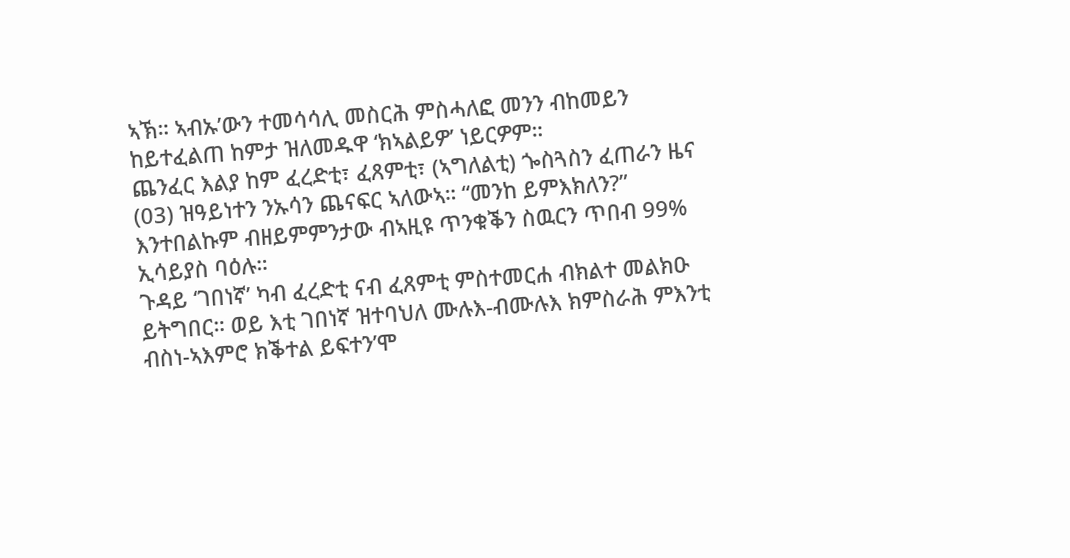ኣኽ። ኣብኡ’ውን ተመሳሳሊ መስርሕ ምስሓለፎ መንን ብከመይን ከይተፈልጠ ከምታ ዝለመዱዋ ‘ክኣልይዎ’ ነይርዎም።
ጨንፈር እልያ ከም ፈረድቲ፣ ፈጸምቲ፣ (ኣግለልቲ) ጐስጓስን ፈጠራን ዜና (03) ዝዓይነተን ንኡሳን ጨናፍር ኣለውኣ። “መንከ ይምእክለን?” እንተበልኩም ብዘይምምንታው ብኣዚዩ ጥንቁቕን ስዉርን ጥበብ 99% ኢሳይያስ ባዕሉ።
ጉዳይ ‘ገበነኛ’ ካብ ፈረድቲ ናብ ፈጸምቲ ምስተመርሐ ብክልተ መልክዑ ይትግበር። ወይ እቲ ገበነኛ ዝተባህለ ሙሉእ-ብሙሉእ ክምስራሕ ምእንቲ ብስነ-ኣእምሮ ክቕተል ይፍተን’ሞ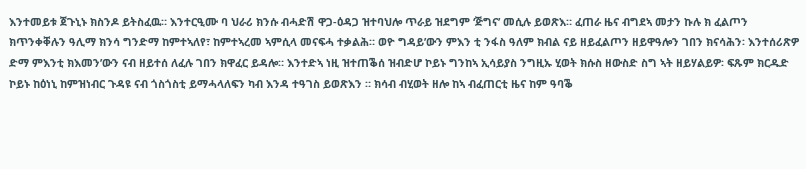እንተመይቱ ጀጉኒኑ ክስንዶ ይትስፈዉ። እንተርዒሙ ባ ህራሪ ክንሱ ብሓድሽ ዋጋ-ዕዳጋ ዝተባህሎ ጥራይ ዝደግም ‘ጅግና’ መሲሉ ይወጽእ። ፈጠራ ዜና ብግደኣ መታን ኩሉ ክ ፈልጦን ክጥንቀቐሉን ዓሊማ ክንሳ ግንድማ ከምተኣለየ፣ ከምተኣረመ ኣምሲላ መናፍሓ ተቃልሕ። ወዮ ግዳይ’ውን ምእን ቲ ንፋስ ዓለም ክብል ናይ ዘይፈልጦን ዘይዋዓሎን ገበን ክናሳሕን፡ እንተሰሪጽዎ ድማ ምእንቲ ክእመን’ውን ናብ ዘይተሰ ለፈሉ ገበን ክዋፈር ይዳሎ። እንተድኣ ነዚ ዝተጠቕሰ ዝብድሆ ኮይኑ ግንከኣ ኢሳይያስ ንግዚኡ ሂወት ክሱስ ዘውስድ ስግ ኣት ዘይሃልይዎ፡ ፍጹም ክርዱድ ኮይኑ ከዕነኒ ከምዝነብር ጉዳዩ ናብ ጎስጎስቲ ይማሓላለፍን ካብ እንዳ ተዓገስ ይወጽእን ። ክሳብ ብሂወት ዘሎ ከኣ ብፈጠርቲ ዜና ከም ዓባቕ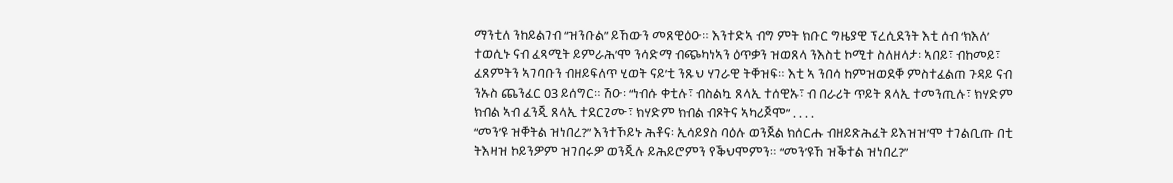ማንቲለ ንከይልገብ “ዝንቡል” ይኸውን መጸዊዕዑ። እንተድኣ ብግ ምት ክቡር ግዜያዊ ፕረሲደንት እቲ ሰብ ‘ክእለ’ ተወሲኑ ናብ ፈጻሚት ይምራሕ’ሞ ንሳድማ ብጭካነኣን ዕጥቃን ዝወጸላ ንእስቲ ኮሚተ ስለዘላታ፡ ኣበይ፣ ብከመይ፣ ፈጸምትን ኣገባቡን ብዘይፍለጥ ሂወት ናይ’ቲ ንጹህ ሃገራዊ ትቐዝፍ። እቲ ኣ ንበሳ ከምዝወደቐ ምስተፈልጠ ጉዳይ ናብ ንኡስ ጨንፈር 03 ይሰግር። ሽዑ፡ “ነብሱ ቀቲሉ፣ ብስልኳ ጸላኢ ተሰዊኡ፣ ብ በራሪት ጥይት ጸላኢ ተመንጢሉ፣ ክሃድም ክብል ኣብ ፈንጂ ጸላኢ ተደርጊሙ፣ ክሃድም ክብል ብጾትና ኣካሪጆሞ” . . . .
“መን’ዩ ዝቐትል ዝነበረ?” እንተኾይኑ ሕቶና፡ ኢሳይያስ ባዕሉ ወንጀል ክሰርሑ ብዘይጽሕፈት ይእዝዝ’ሞ ተገልቢጡ በቲ ትእዛዝ ኮይንዎም ዝገበሩዎ ወንጂሉ ይሕይሮምን የቕህሞምን። “መን’ዩኸ ዝቕተል ዝነበረ?”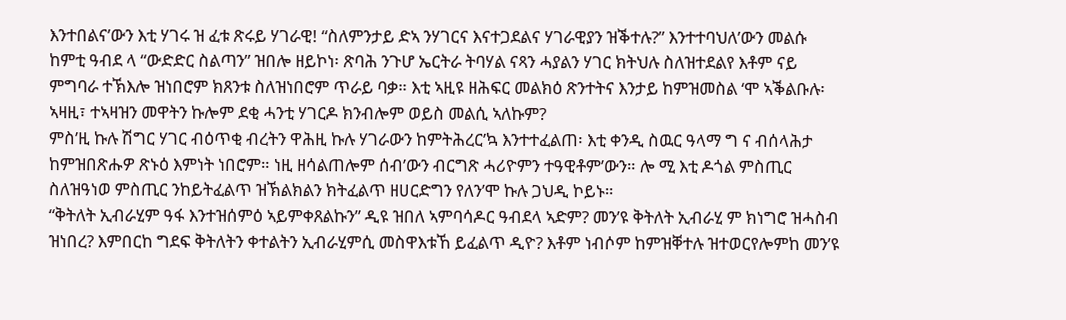እንተበልና’ውን እቲ ሃገሩ ዝ ፈቱ ጽሩይ ሃገራዊ! “ስለምንታይ ድኣ ንሃገርና እናተጋደልና ሃገራዊያን ዝቕተሉ?” እንተተባህለ’ውን መልሱ ከምቲ ዓብደ ላ “ውድድር ስልጣን” ዝበሎ ዘይኮነ፡ ጽባሕ ንጉሆ ኤርትራ ትባሃል ናጻን ሓያልን ሃገር ክትህሉ ስለዝተደልየ እቶም ናይ ምግባራ ተኽእሎ ዝነበሮም ክጸንቱ ስለዝነበሮም ጥራይ ባቃ። እቲ ኣዚዩ ዘሕፍር መልክዕ ጽንተትና እንታይ ከምዝመስል ‘ሞ ኣቕልቡሉ፡ ኣዛዚ፣ ተኣዛዝን መዋትን ኩሎም ደቂ ሓንቲ ሃገርዶ ክንብሎም ወይስ መልሲ ኣለኩም?
ምስ’ዚ ኩሉ ሽግር ሃገር ብዕጥቂ ብረትን ዋሕዚ ኩሉ ሃገራውን ከምትሕረር’ኳ እንተተፈልጠ፡ እቲ ቀንዲ ስዉር ዓላማ ግ ና ብሰላሕታ ከምዝበጽሑዎ ጽኑዕ እምነት ነበሮም። ነዚ ዘሳልጠሎም ሰብ’ውን ብርግጽ ሓሪዮምን ተዓዊቶም’ውን። ሎ ሚ እቲ ዶጎል ምስጢር ስለዝዓነወ ምስጢር ንከይትፈልጥ ዝኽልክልን ክትፈልጥ ዘሀርድግን የለን’ሞ ኩሉ ጋህዲ ኮይኑ።
“ቅትለት ኢብራሂም ዓፋ እንተዝሰምዕ ኣይምቀጸልኩን” ዲዩ ዝበለ ኣምባሳዶር ዓብደላ ኣድም? መን’ዩ ቅትለት ኢብራሂ ም ክነግሮ ዝሓስብ ዝነበረ? እምበርከ ግደፍ ቅትለትን ቀተልትን ኢብራሂምሲ መስዋእቱኸ ይፈልጥ ዲዮ? እቶም ነብሶም ከምዝቐተሉ ዝተወርየሎምከ መን’ዩ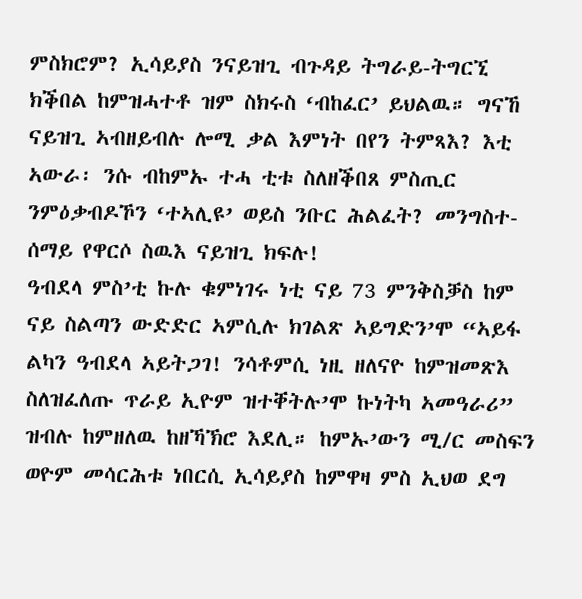ምስክሮም? ኢሳይያስ ንናይዝጊ ብጉዳይ ትግራይ-ትግርኚ ክቕበል ከምዝሓተቶ ዝም ስክሩስ ‘ብከፈር’ ይህልዉ። ግናኸ ናይዝጊ ኣብዘይብሉ ሎሚ ቃል እምነት በየን ትምጻእ? እቲ ኣውራ፡ ንሱ ብከምኡ ተሓ ቲቱ ስለዘቕበጸ ምስጢር ንምዕቃብዶኾን ‘ተኣሊዩ’ ወይስ ንቡር ሕልፈት? መንግስተ-ሰማይ የዋርሶ ስዉእ ናይዝጊ ክፍሉ!
ዓብደላ ምስ’ቲ ኩሉ ቁምነገሩ ነቲ ናይ 73 ምንቅስቓስ ከም ናይ ስልጣን ውድድር ኣምሲሉ ክገልጽ ኣይግድን’ሞ “ኣይፋ ልካን ዓብደላ ኣይትጋገ! ንሳቶምሲ ነዚ ዘለናዮ ከምዝመጽእ ስለዝፈለጡ ጥራይ ኢዮም ዝተቐትሉ’ሞ ኩነትካ ኣመዓራሪ” ዝብሉ ከምዘለዉ ከዘኻኽሮ እደሊ። ከምኡ’ውን ሚ/ር መስፍን ወዮም መሳርሕቱ ነበርሲ ኢሳይያስ ከምዋዛ ምስ ኢህወ ደግ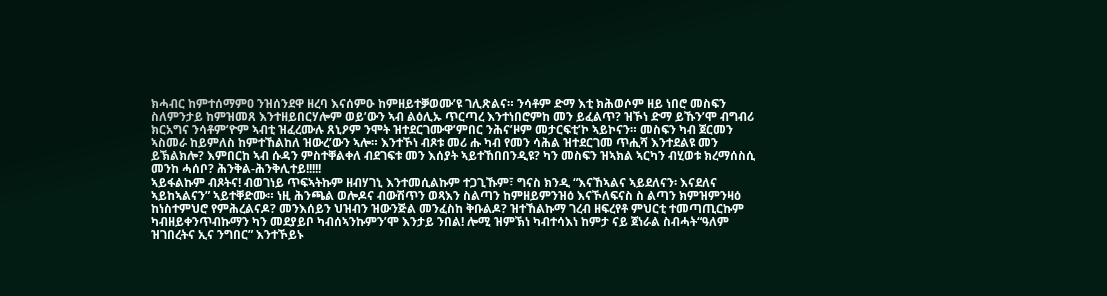ክሓብር ከምተሰማምዐ ንዝሰንደዋ ዘረባ እናሰምዑ ከምዘይተቓወሙ’ዩ ገሊጽልና። ንሳቶም ድማ እቲ ክሕወሶም ዘይ ነበሮ መስፍን ስለምንታይ ከምዝመጸ እንተዘይበርሃሎም ወይ’ውን ኣብ ልዕሊኡ ጥርጣረ እንተነበሮምከ መን ይፈልጥ? ዝኾነ ድማ ይኹን’ሞ ብግብሪ ክርአግና ንሳቶም’ዮም ኣብቲ ዝፈረሙሉ ጸኒዖም ንሞት ዝተደርገሙዋ’ምበር ንሕና’ዞም መታርፍቲ’ኮ ኣይኮናን። መስፍን ካብ ጀርመን ኣስመራ ከይምለስ ከምተኸልከለ ዝውረ’ውን ኣሎ። እንተኾነ ብጾቱ መሪ ሑ ካብ የመን ሳሕል ዝተደርገመ ጥሒሻ እንተደልዩ መን ይኽልክሎ? እምበርከ ኣብ ሱዳን ምስተቐልቀለ ብደገፍቱ መን እሰያት ኣይተኸበበንዲዩ? ካን መስፍን ዝኣክል ኣርካን ብሂወቱ ክረማሰስሲ መንከ ሓሰቦ? ሕንቅል-ሕንቅሊተይ!!!!!
ኣይፋልኩም ብጾትና! ብወገነይ ጥፍኣትኩም ዘብሃገኒ እንተመሲልኩም ተጋጊኹም፣ ግናስ ክንዲ “እናኸኣልና ኣይደለናን፡ እናደለና ኣይከኣልናን” ኣይተቐድሙ። ነዚ ሕንጫል ወሎዶና ብውሽጥን ወጻእን ስልጣን ከምዘይምንዝዕ እናኾለፍናስ ስ ልጣን ክምዝምንዛዕ ከነስተምህሮ የምሕረልናዶ? መንእሰይን ህዝብን ዝውንጅል መንፈስከ ቅቡልዶ? ዝተኸልኩማ ገረብ ዘፍረየቶ ምህርቲ ተመጣጢርኩም ካብዘይቀንጥብኩማን ካን መደያይቦ ካብሰኣንኩምን’ሞ እንታይ ንበል! ሎሚ ዝምኽነ ካብተሳእነ ከምታ ናይ ጀነራል ስብሓት“ዓለም ዝገበረትና ኢና ንግበር” እንተኾይኑ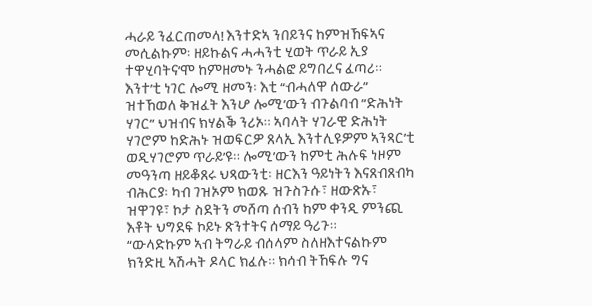ሓራይ ንፈርጠመላ! እንተድኣ ንበይንና ከምዝኸፍኣና መሲልኩም፡ ዘይኩልና ሓሓንቲ ሂወት ጥራይ ኢያ ተዋሂባትና’ሞ ከምዘመኑ ንሓልፎ ይግበረና ፈጣሪ።
እንተ’ቲ ነገር ሎሚ ዘመን፡ እቲ “ብሓለዋ ሰውራ” ዝተኸወለ ቅዝፈት እንሆ ሎሚ’ውን ብጉልባብ ”ድሕነት ሃገር” ህዝብና ክሃልቕ ንሪኦ። ኣባላት ሃገራዊ ድሕነት ሃገሮም ከድሕኑ ዝወፍርዎ ጸላኢ እንተሊዩዎም ኣንጻር’ቲ ወዲሃገሮም ጥራይ’ዩ። ሎሚ’ውን ከምቲ ሕሉፍ ነዞም መዓንጣ ዘይቆጸሩ ህጻውንቲ፡ ዘርእን ዓይነትን እናጸብጸብካ ብሕርያ፡ ካብ ገዝኦም ክወጹ ዝጉስጉሱ፣ ዘውጽኡ፣ ዝዋገዩ፣ ኮታ ስደትን መሸጣ ሰብን ከም ቀንዲ ምንጪ እቶት ህግደፍ ኮይኑ ጽንተትና ሰማይ ዓሪጉ።
“ውላድኩም ኣብ ትግራይ ብሰላም ስለዘእተናልኩም ክንድዚ ኣሽሓት ዶላር ክፈሉ። ክሳብ ትኸፍሉ ግና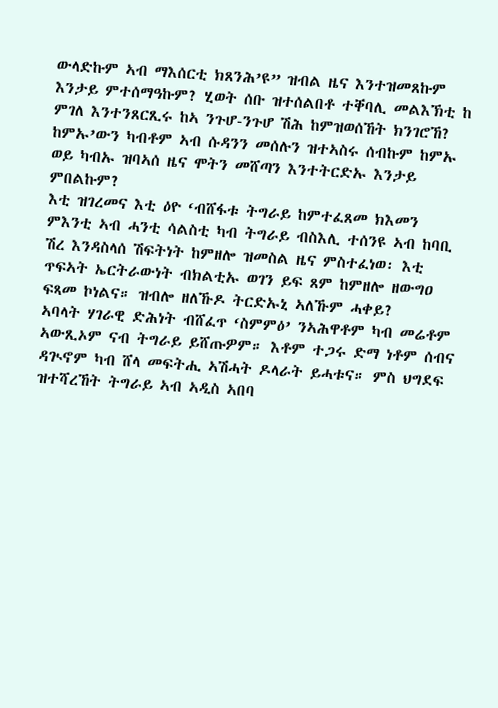ውላድኩም ኣብ ማእሰርቲ ክጸንሕ’ዩ” ዝብል ዜና እንተዝመጸኩም እንታይ ምተሰማዓኩም? ሂወት ሰቡ ዝተሰልበቶ ተቐባሊ መልእኽቲ ከ ምገለ እንተንጸርጺሩ ከኣ ንጉሆ-ንጉሆ ሽሕ ከምዝወሰኸት ክንገሮኸ? ከምኡ’ውን ካብቶም ኣብ ሱዳንን መሰሉን ዝተኣስሩ ሰብኩም ከምኡ ወይ ካብኡ ዝባኣሰ ዜና ሞትን መሸጣን እንተትርድኡ እንታይ ምበልኩም?
እቲ ዝገረመና እቲ ዕዮ ‘ብሸፋቱ ትግራይ ከምተፈጸመ ክእመን ምእንቲ ኣብ ሓንቲ ሳልስቲ ካብ ትግራይ ብስእሊ ተሰንዩ ኣብ ከባቢ ሽረ እንዳስላሰ ሽፍትነት ከምዘሎ ዝመስል ዜና ምስተፈነወ፡ እቲ ጥፍኣት ኤርትራውነት ብክልቲኡ ወገን ይፍ ጸም ከምዘሎ ዘውግዐ ፍጻመ ኮነልና። ዝብሎ ዘለኹዶ ትርድኡኒ ኣለኹም ሓቀይ?
ኣባላት ሃገራዊ ድሕነት ብሸፈጥ ‘ስምምዕ’ ንኣሕዋቶም ካብ መሬቶም ኣውጺኦም ናብ ትግራይ ይሸጡዎም። እቶም ተጋሩ ድማ ነቶም ሰብና ዳጒኖም ካብ ሸላ መፍትሒ ኣሽሓት ዶላራት ይሓቱና። ምስ ህግደፍ ዝተሻረኸት ትግራይ ኣብ ኣዲስ ኣበባ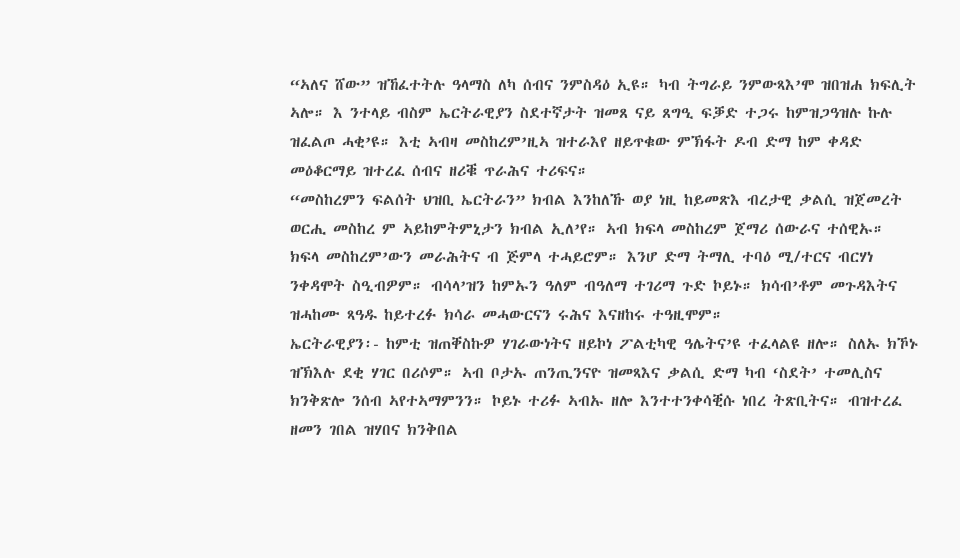“ኣለና ሸው” ዝኸፈተትሉ ዓላማስ ለካ ሰብና ንምስዳዕ ኢዩ። ካብ ትግራይ ንምውጻእ’ሞ ዝበዝሐ ክፍሊት ኣሎ። እ ንተላይ ብስም ኤርትራዊያን ስደተኛታት ዝመጸ ናይ ጸግዒ ፍቓድ ተጋሩ ከምዝጋዓዝሉ ኩሉ ዝፈልጦ ሓቂ’ዩ። እቲ ኣብዛ መስከረም’ዚኣ ዝተራእየ ዘይጥቁው ምኽፋት ዶብ ድማ ከም ቀዳድ መዕቆርማይ ዝተረፈ ሰብና ዘሪቑ ጥራሕና ተሪፍና።
“መስከረምን ፍልሰት ህዝቢ ኤርትራን” ክብል እንከለኹ ወያ ነዚ ከይመጽእ ብረታዊ ቃልሲ ዝጀመረት ወርሒ መስከረ ም ኣይከምትምኒታን ክብል ኢለ’የ። ኣብ ክፍላ መስከረም ጀማሪ ሰውራና ተሰዊኡ። ክፍላ መስከረም’ውን መራሕትና ብ ጅምላ ተሓይሮም። እንሆ ድማ ትማሊ ተባዕ ሚ/ተርና ብርሃነ ንቀዳሞት ስዒብዎም። ብሳላ’ዝን ከምኡን ዓለም ብዓለማ ተገሪማ ጉድ ኮይኑ። ክሳብ’ቶም መጉዳእትና ዝሓከሙ ጻዓዱ ከይተረፉ ክሳራ መሓውርናን ሩሕና እናዘከሩ ተዓዚሞም።
ኤርትራዊያን፡- ከምቲ ዝጠቐስኩዎ ሃገራውነትና ዘይኮነ ፖልቲካዊ ዓሌትና’ዩ ተፈላልዩ ዘሎ። ስለኡ ክኾኑ ዝኽእሉ ደቂ ሃገር በሪሶም። ኣብ ቦታኡ ጠንጢንናዮ ዝመጻእና ቃልሲ ድማ ካብ ‘ስደት’ ተመሊስና ክንቅጽሎ ንሰብ ኣየተኣማምንን። ኮይኑ ተሪፉ ኣብኡ ዘሎ እንተተንቀሳቒሱ ነበረ ትጽቢትና። ብዝተረፈ ዘመን ገበል ዝሃበና ክንቅበል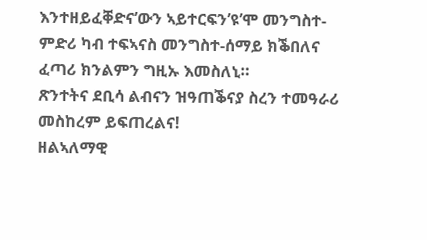እንተዘይፈቐድና’ውን ኣይተርፍን’ዩ’ሞ መንግስተ-ምድሪ ካብ ተፍኣናስ መንግስተ-ሰማይ ክቕበለና ፈጣሪ ክንልምን ግዚኡ እመስለኒ።
ጽንተትና ደቢሳ ልብናን ዝዓጠቕናያ ስረን ተመዓራሪ መስከረም ይፍጠረልና!
ዘልኣለማዊ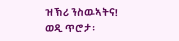ዝኽሪ ንስዉኣትና!
ወዲ ጥሮታ፡